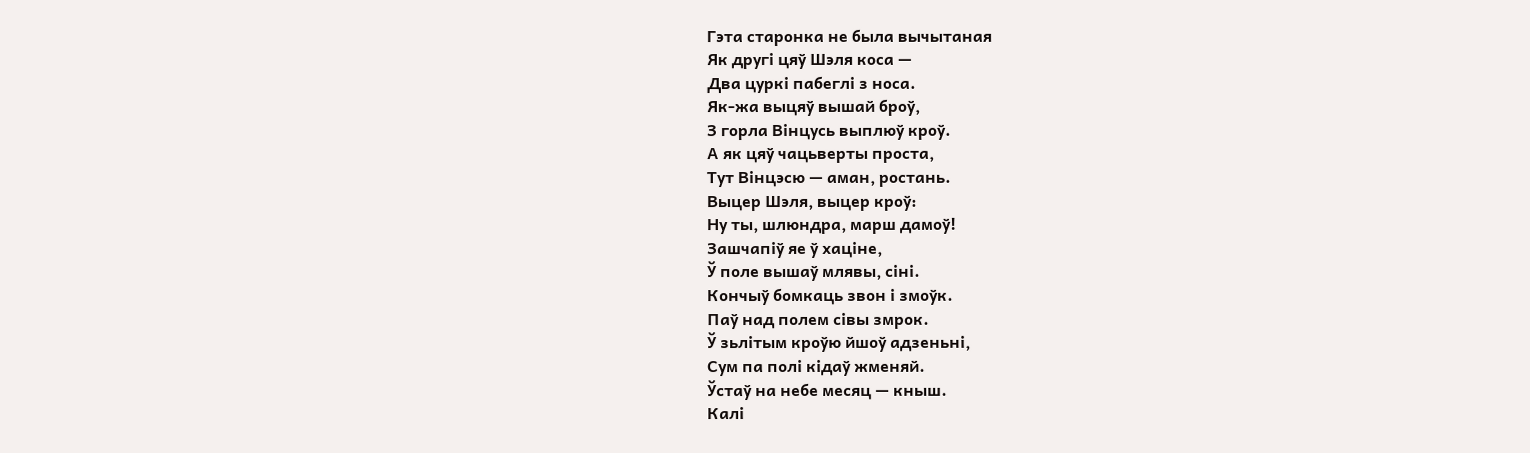Гэта старонка не была вычытаная
Як другі цяў Шэля коса —
Два цуркі пабеглі з носа.
Як-жа выцяў вышай броў,
З горла Вінцусь выплюў кроў.
А як цяў чацьверты проста,
Тут Вінцэсю — аман, ростань.
Выцер Шэля, выцер кроў:
Ну ты, шлюндра, марш дамоў!
Зашчапіў яе ў хаціне,
Ў поле вышаў млявы, сіні.
Кончыў бомкаць звон і змоўк.
Паў над полем сівы змрок.
Ў зьлітым кроўю йшоў адзеньні,
Сум па полі кідаў жменяй.
Ўстаў на небе месяц — кныш.
Калі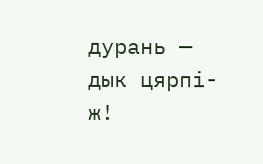дурань — дык цярпі-ж!